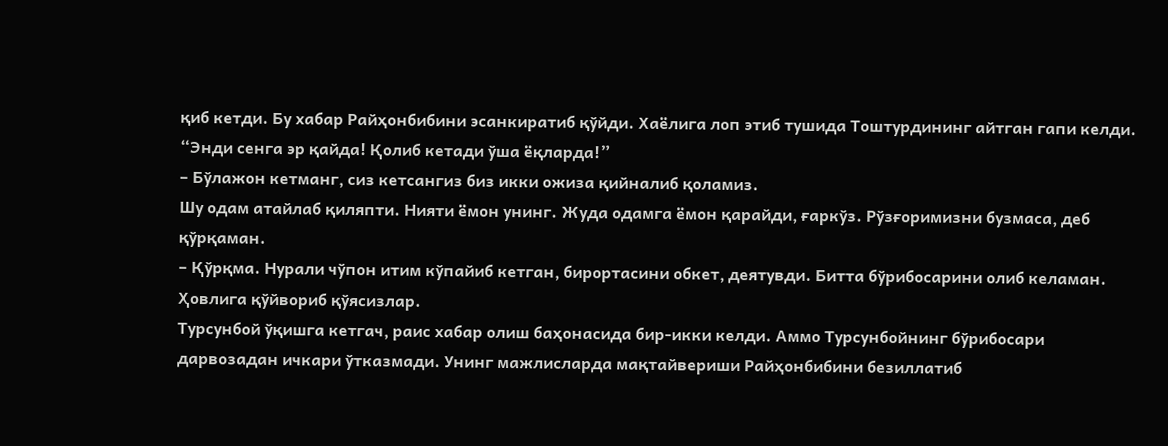қиб кетди. Бу хабар Райҳонбибини эсанкиратиб қўйди. Хаёлига лоп этиб тушида Тоштурдининг айтган гапи келди. “Энди сенга эр қайда! Қолиб кетади ўша ёқларда!”
– Бўлажон кетманг, сиз кетсангиз биз икки ожиза қийналиб қоламиз.
Шу одам атайлаб қиляпти. Нияти ёмон унинг. Жуда одамга ёмон қарайди, ғаркўз. Рўзғоримизни бузмаса, деб қўрқаман.
– Қўрқма. Нурали чўпон итим кўпайиб кетган, бирортасини обкет, деятувди. Битта бўрибосарини олиб келаман. Ҳовлига қўйвориб қўясизлар.
Турсунбой ўқишга кетгач, раис хабар олиш баҳонасида бир-икки келди. Аммо Турсунбойнинг бўрибосари дарвозадан ичкари ўтказмади. Унинг мажлисларда мақтайвериши Райҳонбибини безиллатиб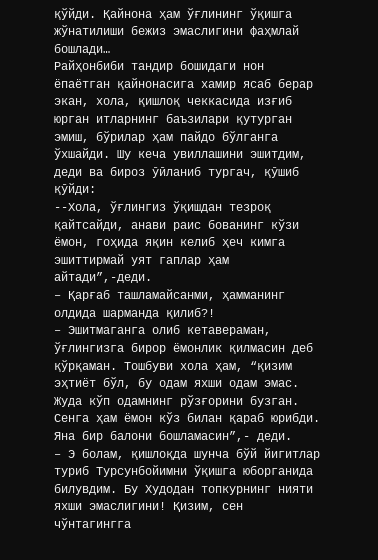қўйди. Қайнона ҳам ўғлининг ўқишга жўнатилиши бежиз эмаслигини фаҳмлай бошлади…
Райҳонбиби тандир бошидаги нон ёпаётган қайнонасига хамир ясаб берар экан, хола, қишлоқ чеккасида изғиб юрган итларнинг баъзилари қутурган эмиш, бўрилар ҳам пайдо бўлганга ўхшайди. Шу кеча увиллашини эшитдим, деди ва бироз ӯӣланиб тургач, қӯшиб қӯйди:
--Хола, ўғлингиз ўқишдан тезроқ қайтсайди, анави раис бованинг кўзи ёмон, гоҳида яқин келиб ҳеч кимга эшиттирмай уят гаплар ҳам айтади”,-деди.
– Қарғаб ташламайсанми, ҳамманинг олдида шарманда қилиб?!
– Эшитмаганга олиб кетавераман, ўғлингизга бирор ёмонлик қилмасин деб қўрқаман. Тошбуви хола ҳам, “қизим эҳтиёт бўл, бу одам яхши одам эмас. Жуда кўп одамнинг рўзғорини бузган. Сенга ҳам ёмон кўз билан қараб юрибди. Яна бир балони бошламасин”,- деди.
– Э болам, қишлоқда шунча бўй йигитлар туриб Турсунбойимни ўқишга юборганида билувдим. Бу Худодан топкурнинг нияти яхши эмаслигини! Қизим, сен чўнтагингга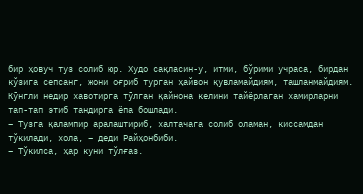бир ҳовуч туз солиб юр. Худо сақласин-у, итми, бўрими учраса, бирдан кўзига сепсанг, жони оғриб турган ҳайвон қувламайдиям, ташланмайдиям.
Кӯнгли недир хавотирга тӯлган қайнона келини тайёрлаган хамирларни тап-тап этиб тандирга ёпа бошлади.
– Тузга қалампир аралаштириб, халтачага солиб оламан, киссамдан тўкилади, хола, – деди Райҳонбиби.
– Тўкилса, ҳар куни тўлғаз.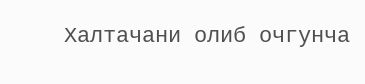Халтачани олиб очгунча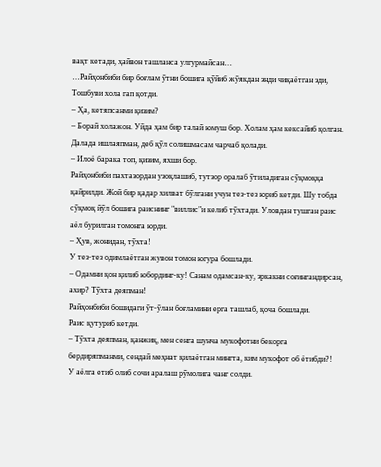вақт кетади, ҳайвон ташланса улгурмайсан…
…Райҳонбиби бир боғлам ўтни бошига қўйиб жўякдан энди чиқаётган эди, Тошбуви хола гап қотди.
– Ҳа, кетяпсанми қизим?
– Борай холажон. Уйда ҳам бир талай юмуш бор. Холам ҳам кексайиб қолган. Далада ишлаяпман, деб қўл солишмасам чарчаб қолади.
– Илоё барака топ, қизим, яхши бор.
Райҳонбиби пахтазордан узоқлашиб, тутзор оралаб ўтиладиган сўқмоққа қайрилди. Жой бир қадар хилват бўлгани учун тез-тез юриб кетди. Шу тобда сўқмоқ йўл бошига раиснинг "виллис"и келиб тўхтади. Уловдан тушган раис аёл бурилган томонга юрди.
– Ҳув, жонидан, тўхта!
У тез-тез одимлаётган жувон томон югура бошлади.
– Одамни қон қилиб юбординг-ку! Санам одамсан-ку, эркакни соғингандирсан, ахир? Тўхта деяпман!
Райҳонбиби бошидаги ўт-ўлан боғламини ерга ташлаб, қоча бошлади.
Раис қутуриб кетди.
– Тўхта деяпман, қанжиқ, мен сенга шунча мукофотни бекорга бердиряпманми, сендай меҳнат қилаётган мингта, ким мукофот об ётибди?!
У аёлга етиб олиб сочи аралаш рўмолига чанг солди.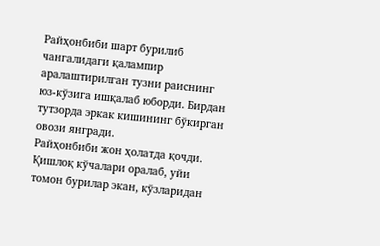Райҳонбиби шарт бурилиб чангалидаги қалампир аралаштирилган тузни раиснинг юз-кўзига ишқалаб юборди. Бирдан тутзорда эркак кишининг бўкирган овози янгради.
Райҳонбиби жон ҳолатда қочди. Қишлоқ кўчалари оралаб, уйи томон бурилар экан, кўзларидан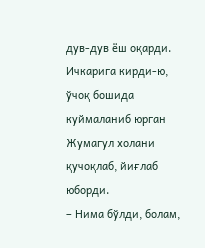дув-дув ёш оқарди.
Ичкарига кирди-ю, ўчоқ бошида куймаланиб юрган Жумагул холани қучоқлаб, йиғлаб юборди.
– Нима бўлди, болам,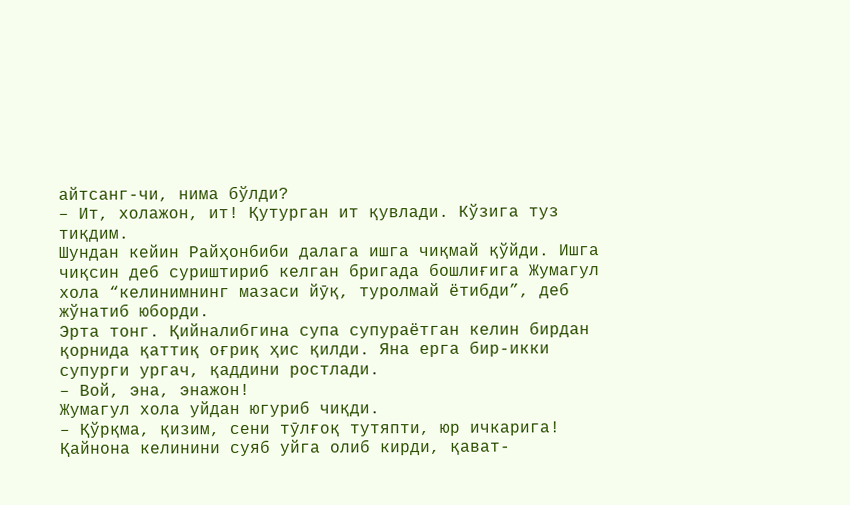айтсанг-чи, нима бўлди?
– Ит, холажон, ит! Қутурган ит қувлади. Кўзига туз тиқдим.
Шундан кейин Райҳонбиби далага ишга чиқмай қўйди. Ишга чиқсин деб суриштириб келган бригада бошлиғига Жумагул хола “келинимнинг мазаси йӯқ, туролмай ётибди”, деб жўнатиб юборди.
Эрта тонг. Қийналибгина супа супураётган келин бирдан қорнида қаттиқ оғриқ ҳис қилди. Яна ерга бир-икки супурги ургач, қаддини ростлади.
– Вой, эна, энажон!
Жумагул хола уйдан югуриб чиқди.
– Қўрқма, қизим, сени тӯлғоқ тутяпти, юр ичкарига! Қайнона келинини суяб уйга олиб кирди, қават-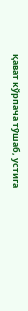қават кўрпача тӯшаб, устига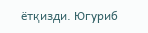ётқизди. Югуриб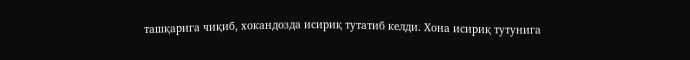ташқарига чиқиб, хокандозда исириқ тутатиб келди. Хона исириқ тутунига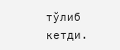тўлиб кетди.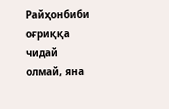Райҳонбиби оғриққа чидай олмай, яна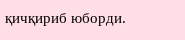қичқириб юборди.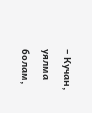– Кучан, уялма болам,